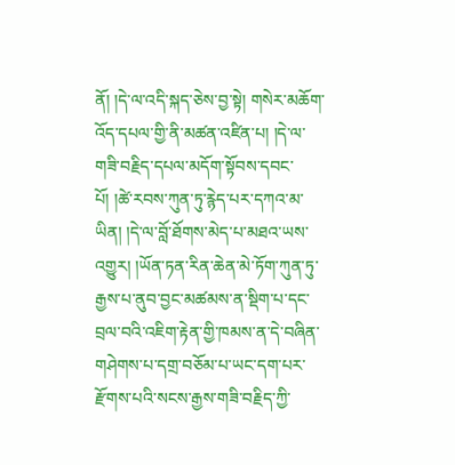ནོ། །དེ་ལ་འདི་སྐད་ཅེས་བྱ་སྟེ། གསེར་མཆོག་འོད་དཔལ་གྱི་ནི་མཚན་འཛིན་པ། །དེ་ལ་གཟི་བརྗིད་དཔལ་མདོག་སྟོབས་དབང་པོ། །ཚེ་རབས་ཀུན་ཏུ་རྙེད་པར་དཀའ་མ་ཡིན། །དེ་ལ་བློ་ཐོགས་མེད་པ་མཐའ་ཡས་འགྱུར། །ཡོན་ཏན་རིན་ཆེན་མེ་ཏོག་ཀུན་ཏུ་རྒྱས་པ་ནུབ་བྱང་མཚམས་ན་སྡིག་པ་དང་བྲལ་བའི་འཇིག་རྟེན་གྱི་ཁམས་ན་དེ་བཞིན་གཤེགས་པ་དགྲ་བཅོམ་པ་ཡང་དག་པར་རྫོགས་པའི་སངས་རྒྱས་གཟི་བརྗིད་ཀྱི་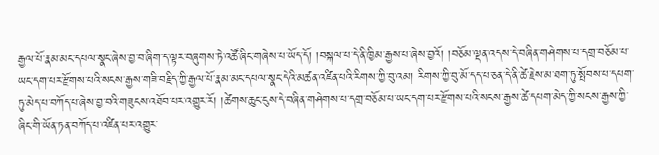རྒྱལ་པོ་རྣམ་མང་དཔལ་སྣང་ཞེས་བྱ་བ་ཞིག་ད་ལྟར་བཞུགས་ཏེ་འཚོ་ཞིང་གཞེས་པ་ཡོད་དོ། །བསྐལ་པ་དེ་ནི་ཁྱིམ་རྒྱས་པ་ཞེས་བྱའོ། །བཅོམ་ལྡན་འདས་དེ་བཞིན་གཤེགས་པ་དགྲ་བཅོམ་པ་ཡང་དག་པར་རྫོགས་པའི་སངས་རྒྱས་གཟི་བརྗིད་ཀྱི་རྒྱལ་པོ་རྣམ་མང་དཔལ་སྣང་དེའི་མཚན་འཛིན་པའི་རིགས་ཀྱི་བུ་འམ། རིགས་ཀྱི་བུ་མོ་དད་པ་ཅན་དེ་ནི་ཚེ་རྗེས་མ་ཐག་ཏུ་སྤོབས་པ་དཔག་ཏུ་མེད་པ་བཀོད་པ་ཞེས་བྱ་བའི་གཟུངས་འཐོབ་པར་འགྱུར་རོ། །ཚེགས་ཆུང་ངུས་དེ་བཞིན་གཤེགས་པ་དགྲ་བཅོམ་པ་ཡང་དག་པར་རྫོགས་པའི་སངས་རྒྱས་ཚེ་དཔག་མེད་ཀྱི་སངས་རྒྱས་ཀྱི་ཞིང་གི་ཡོན་ཏན་བཀོད་པ་འཛིན་པར་འགྱུར་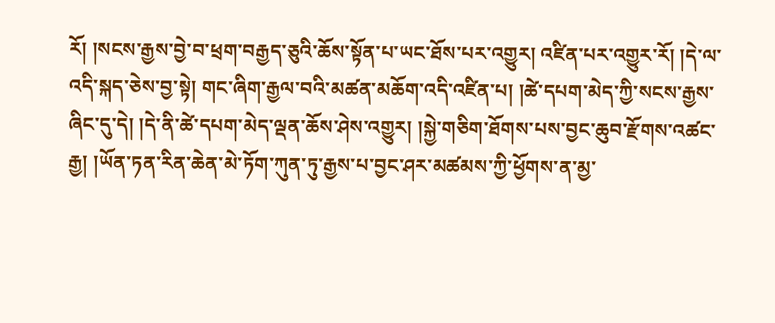རོ། །སངས་རྒྱས་བྱེ་བ་ཕྲག་བརྒྱད་ཅུའི་ཆོས་སྟོན་པ་ཡང་ཐོས་པར་འགྱུར། འཛིན་པར་འགྱུར་རོ། །དེ་ལ་འདི་སྐད་ཅེས་བྱ་སྟེ། གང་ཞིག་རྒྱལ་བའི་མཚན་མཆོག་འདི་འཛིན་པ། །ཚེ་དཔག་མེད་ཀྱི་སངས་རྒྱས་ཞིང་དུ་དེ། །དེ་ནི་ཚེ་དཔག་མེད་ལྡན་ཆོས་ཤེས་འགྱུར། །སྐྱེ་གཅིག་ཐོགས་པས་བྱང་ཆུབ་རྫོགས་འཚང་རྒྱ། །ཡོན་ཏན་རིན་ཆེན་མེ་ཏོག་ཀུན་ཏུ་རྒྱས་པ་བྱང་ཤར་མཚམས་ཀྱི་ཕྱོགས་ན་མྱ་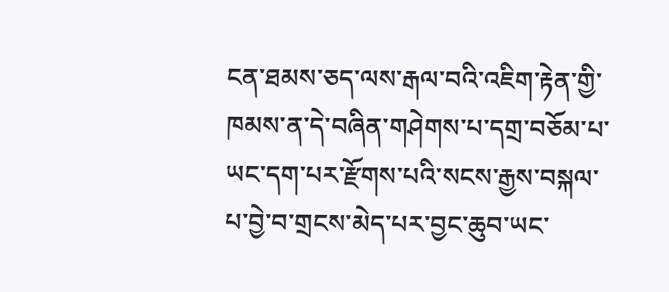ངན་ཐམས་ཅད་ལས་རྒལ་བའི་འཇིག་རྟེན་གྱི་ཁམས་ན་དེ་བཞིན་གཤེགས་པ་དགྲ་བཅོམ་པ་ཡང་དག་པར་རྫོགས་པའི་སངས་རྒྱས་བསྐལ་པ་བྱེ་བ་གྲངས་མེད་པར་བྱང་ཆུབ་ཡང་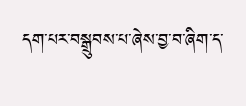དག་པར་བསྒྲུབས་པ་ཞེས་བྱ་བ་ཞིག་ད་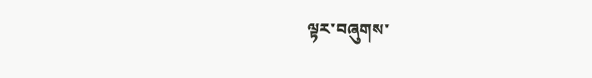ལྟར་བཞུགས་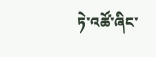ཏེ་འཚོ་ཞིང་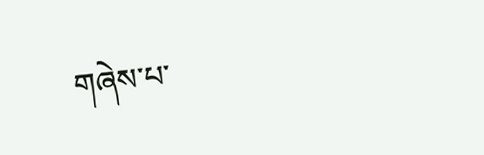གཞེས་པ་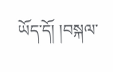ཡོད་དོ། །བསྐལ་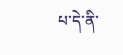པ་དེ་ནི་